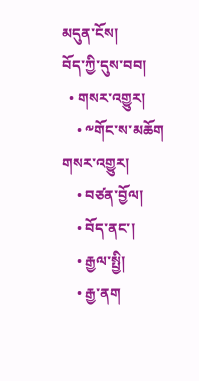མདུན་ངོས།
བོད་ཀྱི་དུས་བབ།
  • གསར་འགྱུར།
    • ༸གོང་ས་མཆོག གསར་འགྱུར།
    • བཙན་བྱོལ།
    • བོད་ནང་།
    • རྒྱལ་སྤྱི།
    • རྒྱ་ནག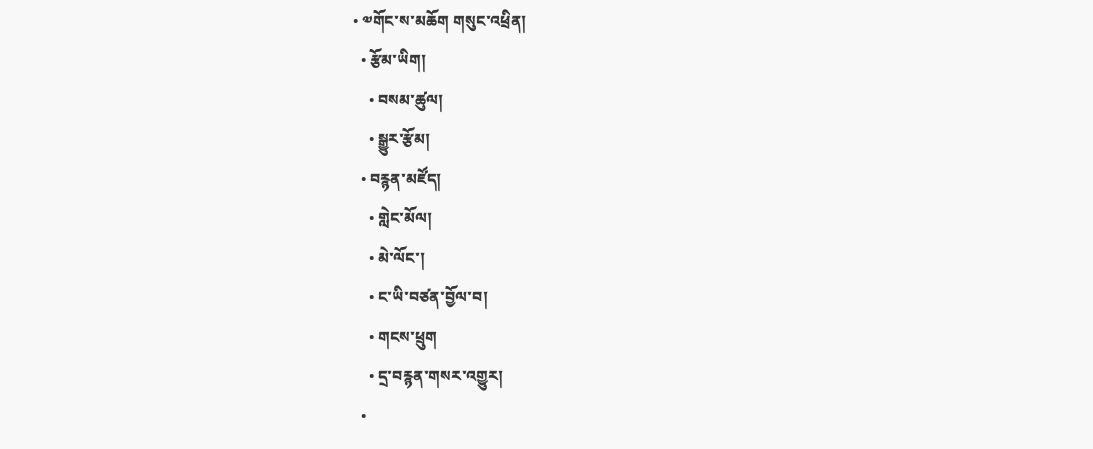• ༧གོང་ས་མཆོག གསུང་འཕྲིན།
  • རྩོམ་ཡིག།
    • བསམ་ཚུལ།
    • སྒྱུར་རྩོམ།
  • བརྙན་མཛོད།
    • གླེང་མོལ།
    • མེ་ལོང་།
    • ང་ཡི་བཙན་བྱོལ་བ།
    • གངས་ཕྲུག
    • དྲ་བརྙན་གསར་འགྱུར།
  •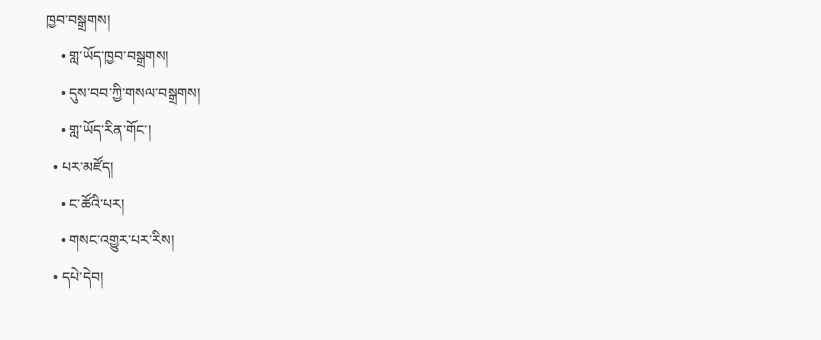ཁྱབ་བསྒྲགས།
    • གླ་ཡོད་ཁྱབ་བསྒྲགས།
    • དུས་བབ་ཀྱི་གསལ་བསྒྲགས།
    • གླ་ཡོད་རིན་གོང་།
  • པར་མཛོད།
    • ང་ཚོའི་པར།
    • གསང་འགྱུར་པར་རིས།
  • དཔེ་དེབ།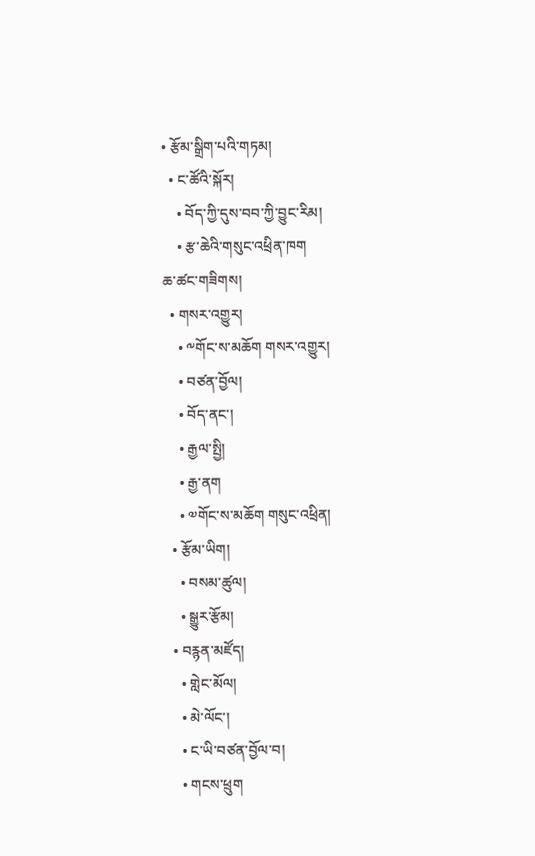• རྩོམ་སྒྲིག་པའི་གཏམ།
  • ང་ཚོའི་སྐོར།
    • བོད་ཀྱི་དུས་བབ་ཀྱི་བྱུང་རིམ།
    • རྩ་ཆེའི་གསུང་འཕྲིན་ཁག
ཆ་ཚང་གཟིགས།
  • གསར་འགྱུར།
    • ༸གོང་ས་མཆོག གསར་འགྱུར།
    • བཙན་བྱོལ།
    • བོད་ནང་།
    • རྒྱལ་སྤྱི།
    • རྒྱ་ནག
    • ༧གོང་ས་མཆོག གསུང་འཕྲིན།
  • རྩོམ་ཡིག།
    • བསམ་ཚུལ།
    • སྒྱུར་རྩོམ།
  • བརྙན་མཛོད།
    • གླེང་མོལ།
    • མེ་ལོང་།
    • ང་ཡི་བཙན་བྱོལ་བ།
    • གངས་ཕྲུག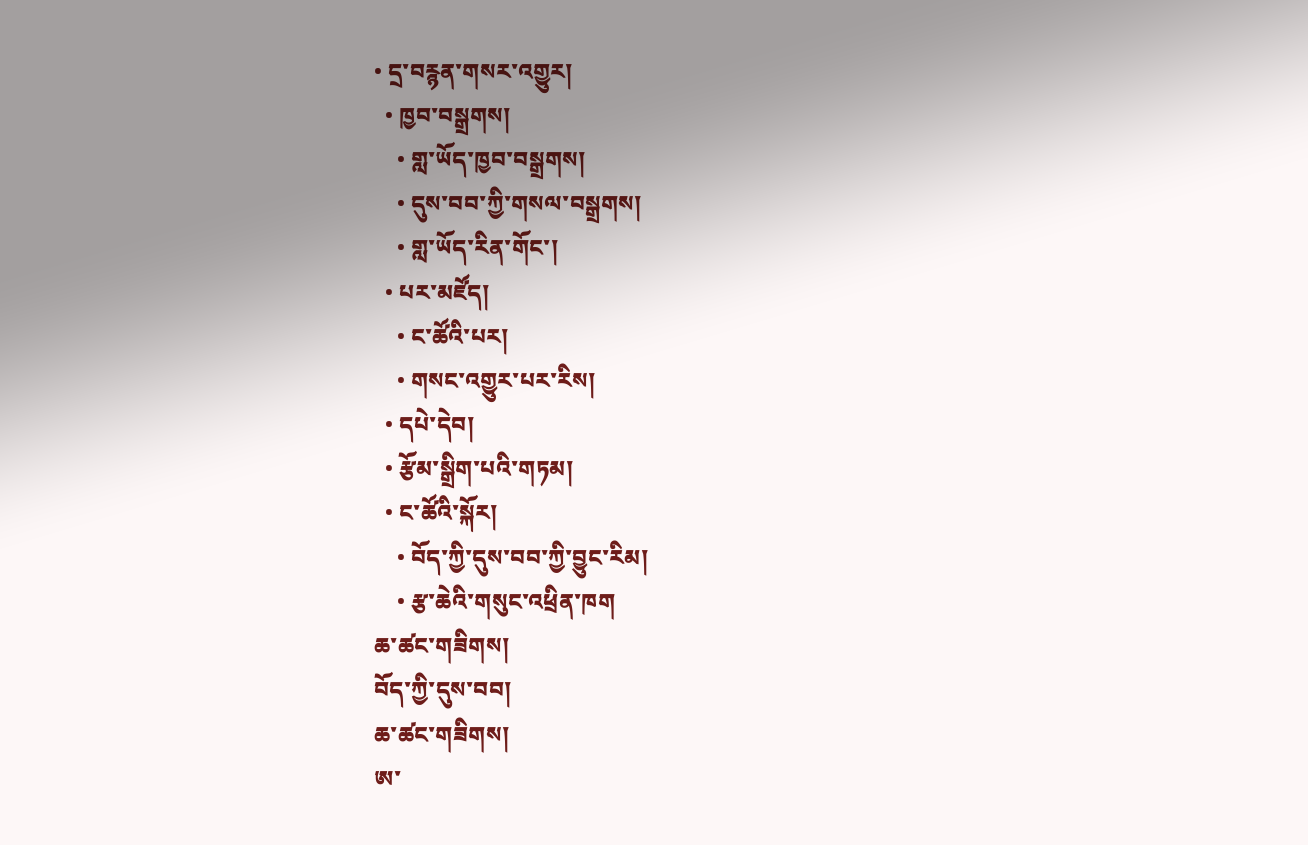• དྲ་བརྙན་གསར་འགྱུར།
  • ཁྱབ་བསྒྲགས།
    • གླ་ཡོད་ཁྱབ་བསྒྲགས།
    • དུས་བབ་ཀྱི་གསལ་བསྒྲགས།
    • གླ་ཡོད་རིན་གོང་།
  • པར་མཛོད།
    • ང་ཚོའི་པར།
    • གསང་འགྱུར་པར་རིས།
  • དཔེ་དེབ།
  • རྩོམ་སྒྲིག་པའི་གཏམ།
  • ང་ཚོའི་སྐོར།
    • བོད་ཀྱི་དུས་བབ་ཀྱི་བྱུང་རིམ།
    • རྩ་ཆེའི་གསུང་འཕྲིན་ཁག
ཆ་ཚང་གཟིགས།
བོད་ཀྱི་དུས་བབ།
ཆ་ཚང་གཟིགས།
ཨ་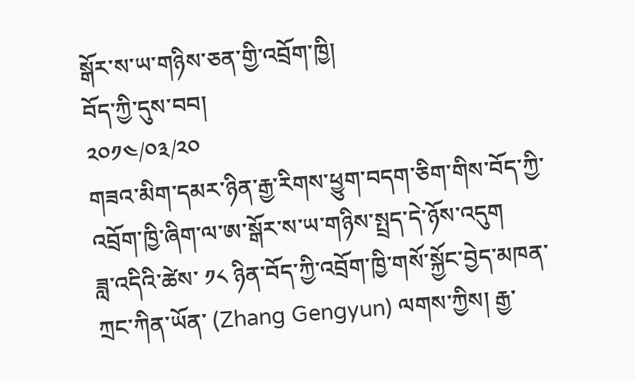སྒོར་ས་ཡ་གཉིས་ཅན་གྱི་འབྲོག་ཁྱི།
བོད་ཀྱི་དུས་བབ།
༢༠༡༤/༠༣/༢༠
གཟའ་མིག་དམར་ཉིན་རྒྱ་རིགས་ཕྱུག་བདག་ཅིག་གིས་བོད་ཀྱི་འབྲོག་ཁྱི་ཞིག་ལ་ཨ་སྒོར་ས་ཡ་གཉིས་སྤྲད་དེ་ཉོས་འདུག
ཟླ་འདིའི་ཚེས་ ༡༨ ཉིན་བོད་ཀྱི་འབྲོག་ཁྱི་གསོ་སྐྱོང་བྱེད་མཁན་ཀྲང་ཀིན་ཡོན་ (Zhang Gengyun) ལགས་ཀྱིས། རྒྱ་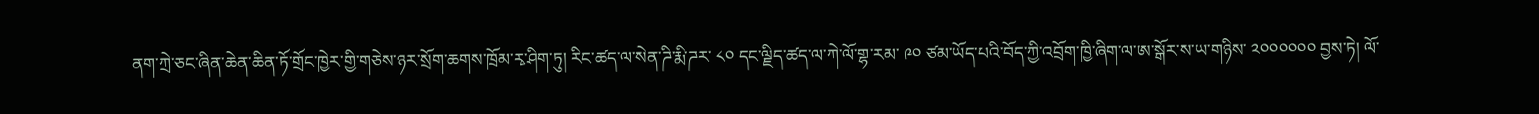ནག་ཀྲེ་ཅང་ཞིན་ཆེན་ཆིན་ཏོ་གྲོང་ཁྱེར་གྱི་གཅེས་ཉར་སྲོག་ཆགས་ཁྲོམ་རྭ་ཤིག་ཏུ། རིང་ཚད་ལ་སེན་ཌི་རྨི་ཌར་ ༨༠ དང་ལྗིད་ཚད་ལ་ཀེ་ལོ་གྷ་རམ་ ༩༠ ཙམ་ཡོད་པའི་བོད་ཀྱི་འབྲོག་ཁྱི་ཞིག་ལ་ཨ་སྒོར་ས་ཡ་གཉིས་ ༢༠༠༠༠༠༠ བྱས་ཏེ། ལོ་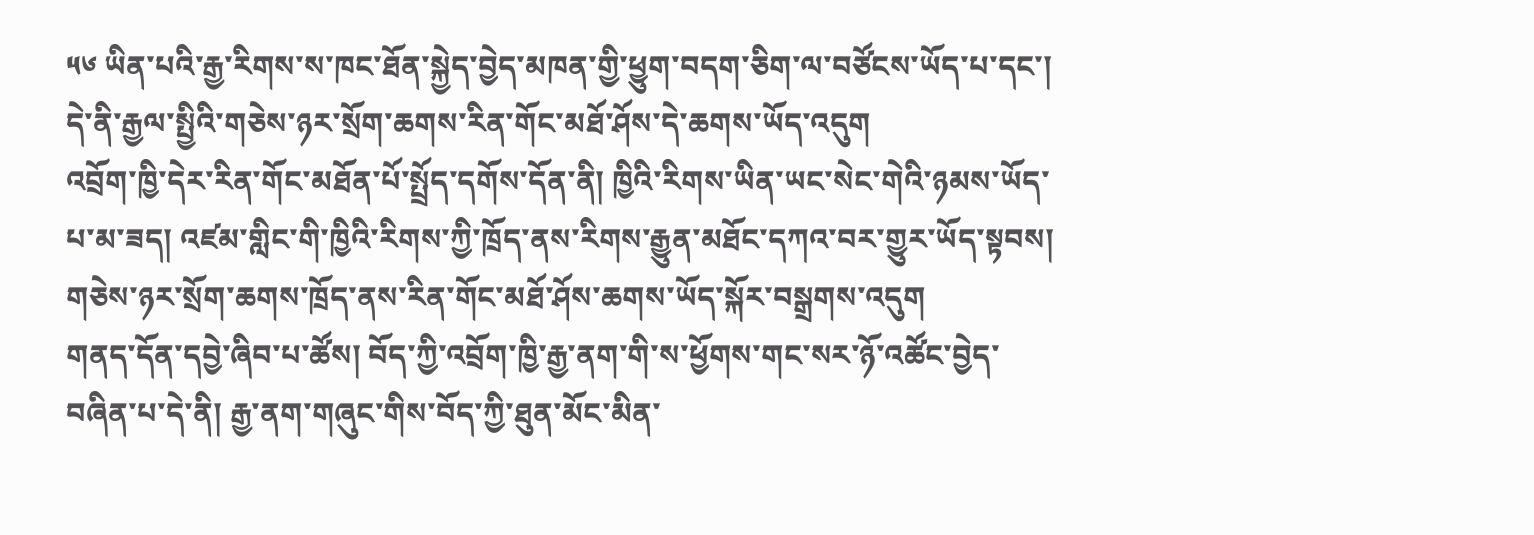༥༦ ཡིན་པའི་རྒྱ་རིགས་ས་ཁང་ཐོན་སྐྱེད་བྱེད་མཁན་གྱི་ཕྱུག་བདག་ཅིག་ལ་བཙོངས་ཡོད་པ་དང་། དེ་ནི་རྒྱལ་སྤྱིའི་གཅེས་ཉར་སྲོག་ཆགས་རིན་གོང་མཐོ་ཤོས་དེ་ཆགས་ཡོད་འདུག
འབྲོག་ཁྱི་དེར་རིན་གོང་མཐོན་པོ་སྤྲོད་དགོས་དོན་ནི། ཁྱིའི་རིགས་ཡིན་ཡང་སེང་གེའི་ཉམས་ཡོད་པ་མ་ཟད། འཛམ་གླིང་གི་ཁྱིའི་རིགས་ཀྱི་ཁྲོད་ནས་རིགས་རྒྱུན་མཐོང་དཀའ་བར་གྱུར་ཡོད་སྟབས། གཅེས་ཉར་སྲོག་ཆགས་ཁྲོད་ནས་རིན་གོང་མཐོ་ཤོས་ཆགས་ཡོད་སྐོར་བསྒྲགས་འདུག
གནད་དོན་དབྱེ་ཞིབ་པ་ཚོས། བོད་ཀྱི་འབྲོག་ཁྱི་རྒྱ་ནག་གི་ས་ཕྱོགས་གང་སར་ཉོ་འཚོང་བྱེད་བཞིན་པ་དེ་ནི། རྒྱ་ནག་གཞུང་གིས་བོད་ཀྱི་ཐུན་མོང་མིན་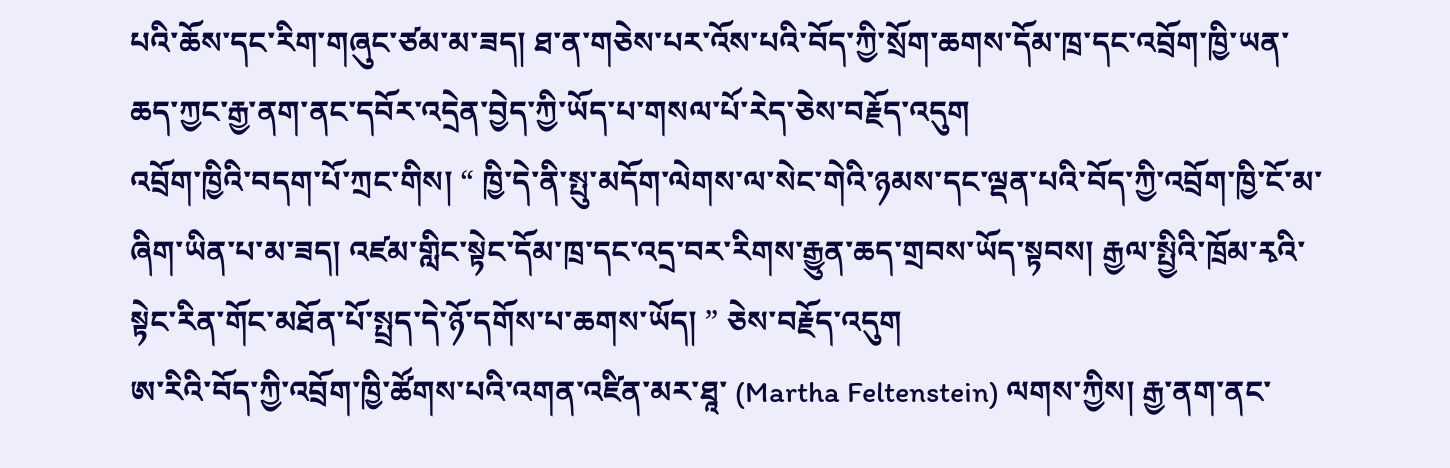པའི་ཆོས་དང་རིག་གཞུང་ཙམ་མ་ཟད། ཐ་ན་གཅེས་པར་འོས་པའི་བོད་ཀྱི་སྲོག་ཆགས་དོམ་ཁྲ་དང་འབྲོག་ཁྱི་ཡན་ཆད་ཀྱང་རྒྱ་ནག་ནང་དབོར་འདྲེན་བྱེད་ཀྱི་ཡོད་པ་གསལ་པོ་རེད་ཅེས་བརྗོད་འདུག
འབྲོག་ཁྱིའི་བདག་པོ་ཀྲང་གིས། “ ཁྱི་དེ་ནི་སྤུ་མདོག་ལེགས་ལ་སེང་གེའི་ཉམས་དང་ལྡན་པའི་བོད་ཀྱི་འབྲོག་ཁྱི་ངོ་མ་ཞིག་ཡིན་པ་མ་ཟད། འཛམ་གླིང་སྟེང་དོམ་ཁྲ་དང་འདྲ་བར་རིགས་རྒྱུན་ཆད་གྲབས་ཡོད་སྟབས། རྒྱལ་སྤྱིའི་ཁྲོམ་རྭའི་སྟེང་རིན་གོང་མཐོན་པོ་སྤྲད་དེ་ཉོ་དགོས་པ་ཆགས་ཡོད། ” ཅེས་བརྗོད་འདུག
ཨ་རིའི་བོད་ཀྱི་འབྲོག་ཁྱི་ཚོགས་པའི་འགན་འཛིན་མར་ཐཱ་ (Martha Feltenstein) ལགས་ཀྱིས། རྒྱ་ནག་ནང་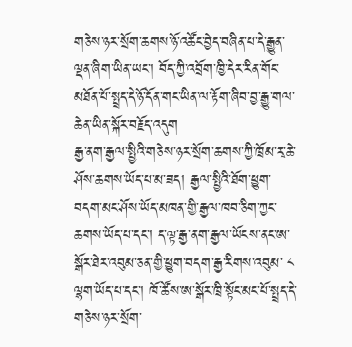གཅེས་ཉར་སྲོག་ཆགས་ཉོ་འཚོང་བྱེད་བཞིན་པ་དེ་རྒྱུན་ལྡན་ཞིག་ཡིན་ཡང་། བོད་ཀྱི་འབྲོག་ཁྱི་དེར་རིན་གོང་མཐོན་པོ་སྤྲད་དེ་ཉོ་དོན་གང་ཡིན་ལ་རྟོག་ཞིབ་བྱ་རྒྱུ་གལ་ཆེན་ཡིན་སྐོར་བརྗོད་འདུག
རྒྱ་ནག་རྒྱལ་སྤྱིའི་གཅེས་ཉར་སྲོག་ཆགས་ཀྱི་ཁྲོམ་རྭ་ཆེ་ཤོས་ཆགས་ཡོད་པ་མ་ཟད། རྒྱལ་སྤྱིའི་ཐོག་ཕྱུག་བདག་མང་ཤོས་ཡོད་མཁན་གྱི་རྒྱལ་ཁབ་ཅིག་ཀྱང་ཆགས་ཡོད་པ་དང་། ད་ལྟ་རྒྱ་ནག་རྒྱལ་ཡོངས་ནང་ཨ་སྒོར་ཐེར་འབུམ་ཅན་གྱི་ཕྱུག་བདག་རྒྱ་རིགས་འབུམ་ ༨ ལྷག་ཡོད་པ་དང་། ཁོ་ཚོས་ཨ་སྒོར་ཁྲི་སྟོང་མང་པོ་སྤྲད་དེ་གཅེས་ཉར་སྲོག་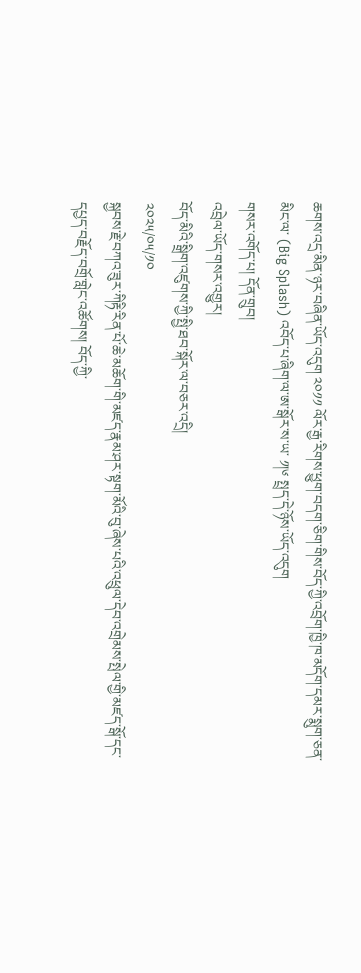ཆགས་འདྲ་མིན་ཉར་བཞིན་ཡོད་འདུག ༢༠༡༡ ལོར་རྒྱ་རིགས་ཕྱུག་བདག་ཅིག་གིས་བོད་ཀྱི་འབྲོག་ཁྱི་ཁ་མདོག་དམར་སྨུག་ཅན་མིང་ལ་ (Big Splash) འབོད་པ་ཞིག་ལ་ཨ་སྒོར་ས་ཡ་ ༡།༦ སྤྲད་དེ་ཉོས་ཡོད་འདུག
གསར་འགོད་པ། དོན་གྲུབ།
འབྲེལ་ཡོད་གསར་འགྱུར།
བོད་མིའི་སྒྲིག་འཛུགས་ཀྱི་སྤྱི་ཐབ་སྐོར་ལ་བཅར་འདྲི།
༢༠༢༥/༠༥/༡༠
སྐྱབས་རྗེ་བཀའ་ཟུར་ཀིརྟི་རིན་པོ་ཆེ་མཆོག་གི་མཛད་རྣམ་ཤར་སྟག་མོའི་བུ་ཞེས་པའི་འཕྲུལ་དེབ་འགྲེམས་སྤེལ་གྱི་མཛད་སྒོ་དང་དཔྱད་བརྗོད་བགྲོ་གླེང་འཚོགས། བོད་ཀྱི་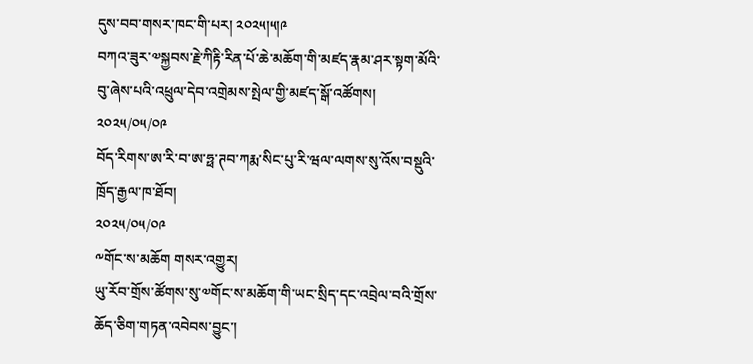དུས་བབ་གསར་ཁང་གི་པར། ༢༠༢༥།༥།༩
བཀའ་ཟུར་༧སྐྱབས་རྗེ་ཀིརྟི་རིན་པོ་ཆེ་མཆོག་གི་མཛད་རྣམ་ཤར་སྟག་མོའི་བུ་ཞེས་པའི་འཕྲུལ་དེབ་འགྲེམས་སྤེལ་གྱི་མཛད་སྒོ་འཚོགས།
༢༠༢༥/༠༥/༠༩
བོད་རིགས་ཨ་རི་བ་ཨ་ཧྥ་ཊབ་ཀརྨ་སིང་པུ་རི་ཝལ་ལགས་སུ་འོས་བསྡུའི་ཁྲོད་རྒྱལ་ཁ་ཐོབ།
༢༠༢༥/༠༥/༠༩
༸གོང་ས་མཆོག གསར་འགྱུར།
ཡུ་རོབ་གྲོས་ཚོགས་སུ་༧གོང་ས་མཆོག་གི་ཡང་སྲིད་དང་འབྲེལ་བའི་གྲོས་ཆོད་ཅིག་གཏན་འབེབས་བྱུང་།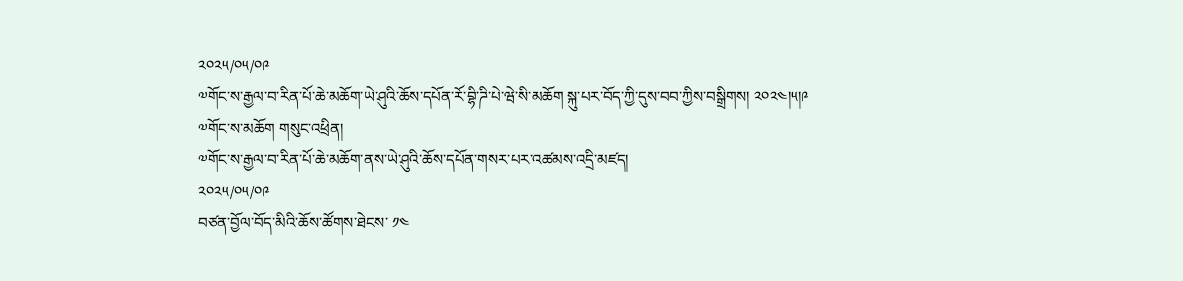༢༠༢༥/༠༥/༠༩
༧གོང་ས་རྒྱལ་བ་རིན་པོ་ཆེ་མཆོག་ཡེ་ཤུའི་ཆོས་དཔོན་རོ་བྷི་ཌི་པེ་ཝེ་སི་མཆོག སྐུ་པར་བོད་ཀྱི་དུས་བབ་ཀྱིས་བསྒྲིགས། ༢༠༢༤།༥།༩
༧གོང་ས་མཆོག གསུང་འཕྲིན།
༧གོང་ས་རྒྱལ་བ་རིན་པོ་ཆེ་མཆོག་ནས་ཡེ་ཤུའི་ཆོས་དཔོན་གསར་པར་འཚམས་འདྲི་མཛད།
༢༠༢༥/༠༥/༠༩
བཙན་བྱོལ་བོད་མིའི་ཆོས་ཚོགས་ཐེངས་ ༡༤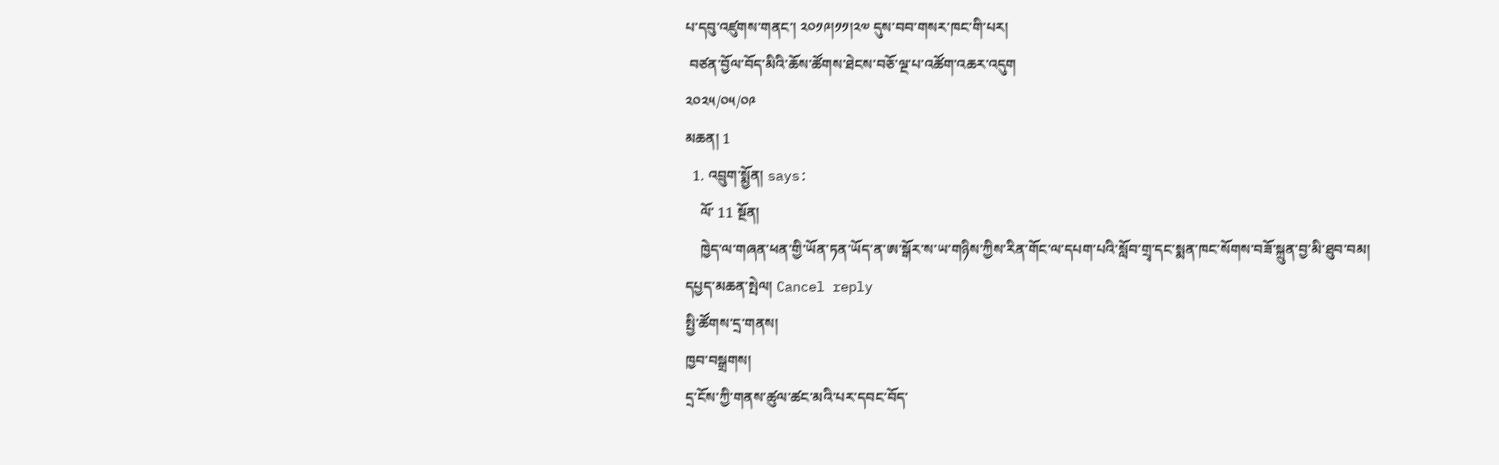པ་དབུ་འཛུགས་གནང་། ༢༠༡༩།༡༡།༢༧ དུས་བབ་གསར་ཁང་གི་པར།
 བཙན་བྱོལ་བོད་མིའི་ཆོས་ཚོགས་ཐེངས་བཅོ་ལྔ་པ་འཚོག་འཆར་འདུག
༢༠༢༥/༠༥/༠༩
མཆན། 1
  1. འབྲུག་སྨྱོན། says:
    ལོ་ 11 སྔོན།
    ཁྱེད་ལ་གཞན་ཕན་གྱི་ཡོན་ཏན་ཡོད་ན་ཨ་སྒོར་ས་ཡ་གཉིས་ཀྱིས་རིན་གོང་ལ་དཔག་པའི་སློབ་གྲྭ་དང་སྨན་ཁང་སོགས་བཟོ་སྐྲུན་བྱ་མི་ཐུབ་བམ།
དཔྱད་མཆན་སྤེལ། Cancel reply
སྤྱི་ཚོགས་དྲ་གནས།
ཁྱབ་བསྒྲགས།
དྲ་ངོས་ཀྱི་གནས་ཚུལ་ཚང་མའི་པར་དབང་བོད་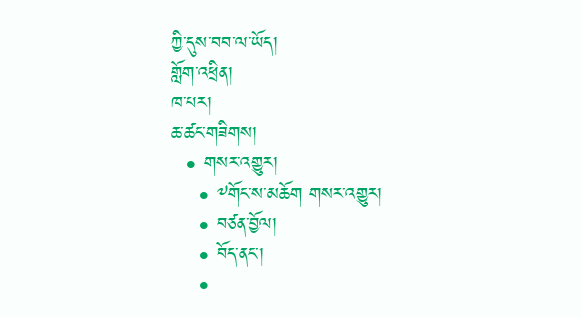ཀྱི་དུས་བབ་ལ་ཡོད།
གློག་འཕྲིན།
ཁ་པར།
ཆ་ཚང་གཟིགས།
  • གསར་འགྱུར།
    • ༸གོང་ས་མཆོག གསར་འགྱུར།
    • བཙན་བྱོལ།
    • བོད་ནང་།
    •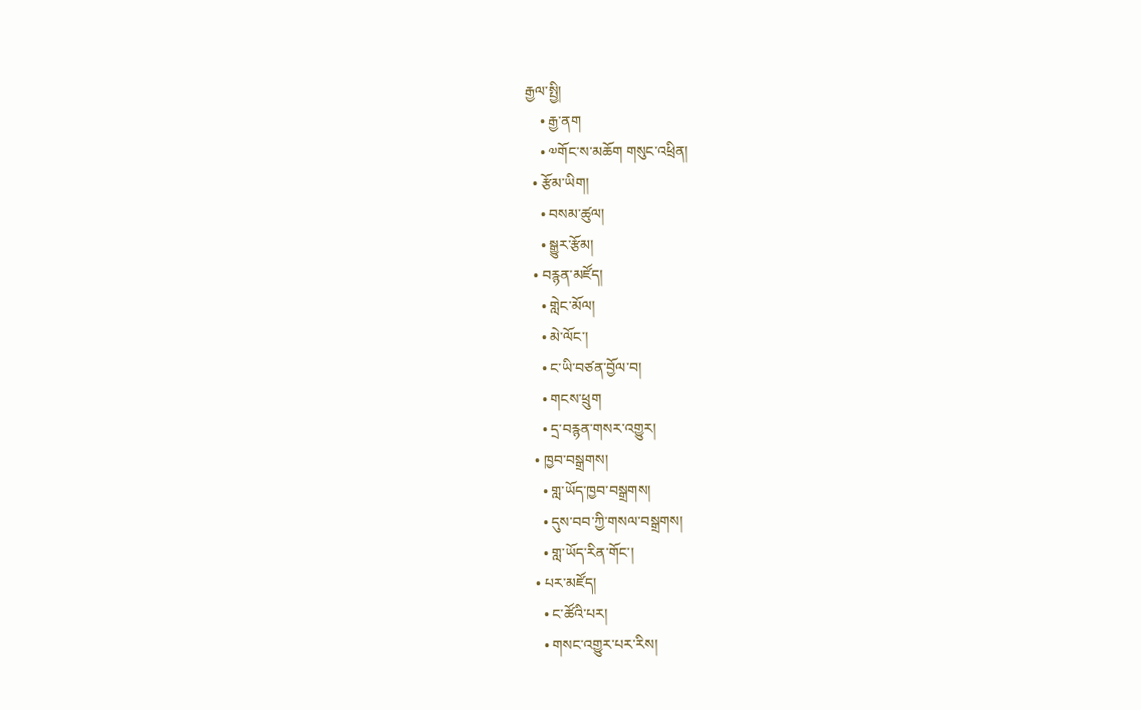རྒྱལ་སྤྱི།
    • རྒྱ་ནག
    • ༧གོང་ས་མཆོག གསུང་འཕྲིན།
  • རྩོམ་ཡིག།
    • བསམ་ཚུལ།
    • སྒྱུར་རྩོམ།
  • བརྙན་མཛོད།
    • གླེང་མོལ།
    • མེ་ལོང་།
    • ང་ཡི་བཙན་བྱོལ་བ།
    • གངས་ཕྲུག
    • དྲ་བརྙན་གསར་འགྱུར།
  • ཁྱབ་བསྒྲགས།
    • གླ་ཡོད་ཁྱབ་བསྒྲགས།
    • དུས་བབ་ཀྱི་གསལ་བསྒྲགས།
    • གླ་ཡོད་རིན་གོང་།
  • པར་མཛོད།
    • ང་ཚོའི་པར།
    • གསང་འགྱུར་པར་རིས།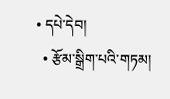• དཔེ་དེབ།
  • རྩོམ་སྒྲིག་པའི་གཏམ།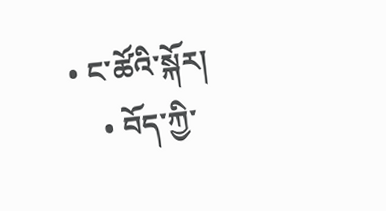• ང་ཚོའི་སྐོར།
    • བོད་ཀྱི་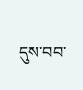དུས་བབ་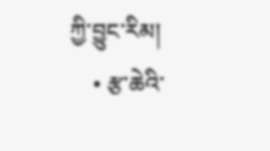ཀྱི་བྱུང་རིམ།
    • རྩ་ཆེའི་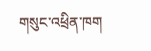གསུང་འཕྲིན་ཁག